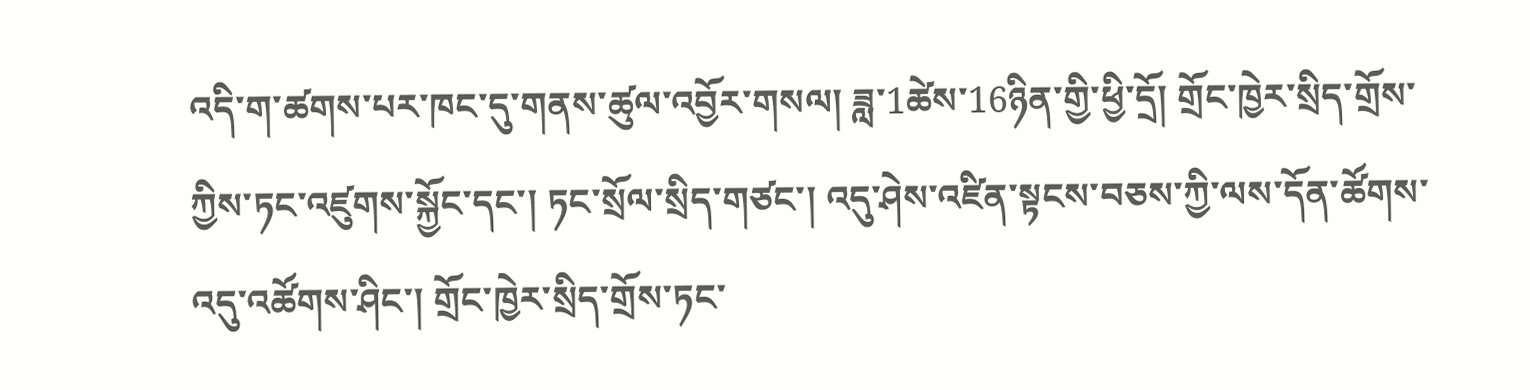འདི་ག་ཚགས་པར་ཁང་དུ་གནས་ཚུལ་འབྱོར་གསལ། ཟླ་1ཚེས་16ཉིན་གྱི་ཕྱི་དྲོ། གྲོང་ཁྱེར་སྲིད་གྲོས་ཀྱིས་ཏང་འཛུགས་སྐྱོང་དང་། ཏང་སྲོལ་སྲིད་གཙང་། འདུ་ཤེས་འཛིན་སྟངས་བཅས་ཀྱི་ལས་དོན་ཚོགས་འདུ་འཚོགས་ཤིང་། གྲོང་ཁྱེར་སྲིད་གྲོས་ཏང་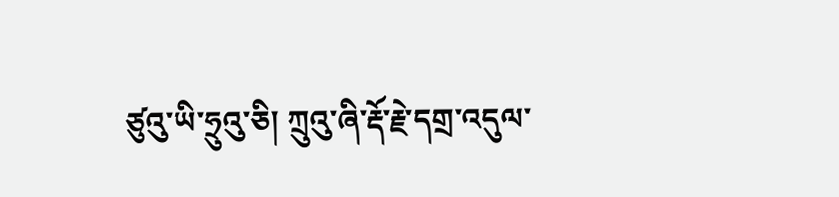ཙུའུ་ཡི་ཧྲུའུ་ཅི། ཀྲུའུ་ཞི་རྡོ་རྗེ་དགྲ་འདུལ་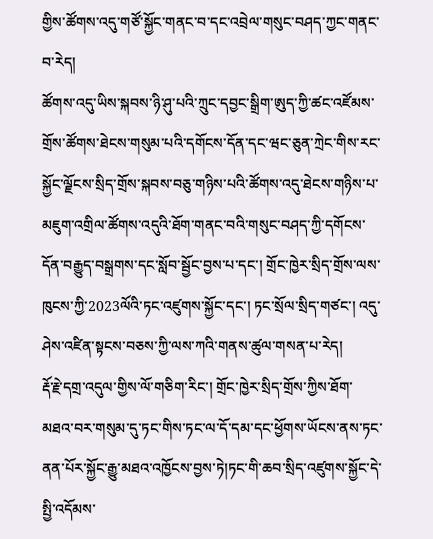གྱིས་ཚོགས་འདུ་གཙོ་སྐྱོང་གནང་བ་དང་འབྲེལ་གསུང་བཤད་ཀྱང་གནང་བ་རེད།
ཚོགས་འདུ་ཡིས་སྐབས་ཉི་ཤུ་པའི་ཀྲུང་དབྱང་སྒྲིག་ཨུད་ཀྱི་ཚང་འཛོམས་གྲོས་ཚོགས་ཐེངས་གསུམ་པའི་དགོངས་དོན་དང་ཝང་ཅུན་ཀྲེང་གིས་རང་སྐྱོང་ལྗོངས་སྲིད་གྲོས་སྐབས་བཅུ་གཉིས་པའི་ཚོགས་འདུ་ཐེངས་གཉིས་པ་མཇུག་འགྲིལ་ཚོགས་འདུའི་ཐོག་གནང་བའི་གསུང་བཤད་ཀྱི་དགོངས་དོན་བརྒྱུད་བསྒྲགས་དང་སློབ་སྦྱོང་བྱས་པ་དང་། གྲོང་ཁྱེར་སྲིད་གྲོས་ལས་ཁུངས་ཀྱི་2023ལོའི་ཏང་འཛུགས་སྐྱོང་དང་། ཏང་སྲོལ་སྲིད་གཙང་། འདུ་ཤེས་འཛིན་སྟངས་བཅས་ཀྱི་ལས་ཀའི་གནས་ཚུལ་གསན་པ་རེད།
རྡོ་རྗེ་དགྲ་འདུལ་གྱིས་ལོ་གཅིག་རིང་། གྲོང་ཁྱེར་སྲིད་གྲོས་ཀྱིས་ཐོག་མཐའ་བར་གསུམ་དུ་ཏང་གིས་ཏང་ལ་དོ་དམ་དང་ཕྱོགས་ཡོངས་ནས་ཏང་ནན་པོར་སྐྱོང་རྒྱུ་མཐའ་འཁྱོངས་བྱས་ཏེ།ཏང་གི་ཆབ་སྲིད་འཛུགས་སྐྱོང་དེ་སྤྱི་འདོམས་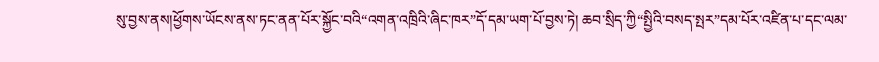སུ་བྱས་ནས།ཕྱོགས་ཡོངས་ནས་ཏང་ནན་པོར་སྐྱོང་བའི“འགན་འཁྲིའི་ཞིང་ཁར”དོ་དམ་ཡག་པོ་བྱས་ཏེ། ཆབ་སྲིད་ཀྱི“སྤྱིའི་བསད་སྤར”དམ་པོར་འཛིན་པ་དང་ལམ་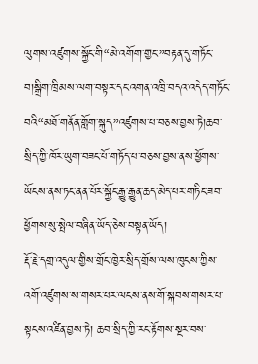ལུགས་འཛུགས་སྐྱོང་གི“མེ་འགོག་གྱང་”བརྟན་དུ་གཏོང་བ།སྒྲིག་ཁྲིམས་ལག་བསྟར་དང་འགན་འཁྲི་བདའ་འདེད་གཏོང་བའི“མཐོ་གནོན་གློག་སྐུད”འཛུགས་པ་བཅས་བྱས་ཏེ།ཆབ་སྲིད་ཀྱི་ཁོར་ཡུག་བཟང་པོ་གཏོད་པ་བཅས་བྱས་ནས་ཕྱོགས་ཡོངས་ནས་ཏང་ནན་པོར་སྐྱོང་རྒྱུ་རྒྱུན་ཆད་མེད་པར་གཏིང་ཟབ་ཕྱོགས་སུ་སྤེལ་བཞིན་ཡོད་ཅེས་བསྟན་ཡོད།
རྡོ་རྗེ་དགྲ་འདུལ་གྱིས་གྲོང་ཁྱེར་སྲིད་གྲོས་ལས་ཁུངས་ཀྱིས་འགོ་འཛུགས་ས་གསར་པར་ལངས་ནས་གོ་སྐབས་གསར་པ་སྟངས་འཛིན་བྱས་ཏེ། ཆབ་སྲིད་ཀྱི་རང་རྟོགས་སྔར་བས་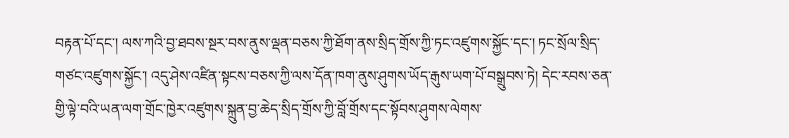བརྟན་པོ་དང་། ལས་ཀའི་བྱ་ཐབས་སྔར་བས་ནུས་ལྡན་བཅས་ཀྱི་ཐོག་ནས་སྲིད་གྲོས་ཀྱི་ཏང་འཛུགས་སྐྱོང་དང་། ཏང་སྲོལ་སྲིད་གཙང་འཛུགས་སྐྱོང་། འདུ་ཤེས་འཛིན་སྟངས་བཅས་ཀྱི་ལས་དོན་ཁག་ནུས་ཤུགས་ཡོད་རྒུས་ཡག་པོ་བསྒྲུབས་ཏེ། དེང་རབས་ཅན་གྱི་ལྟེ་བའི་ཡན་ལག་གྲོང་ཁྱེར་འཛུགས་སྐྲུན་བྱ་ཆེད་སྲིད་གྲོས་ཀྱི་བློ་གྲོས་དང་སྟོབས་ཤུགས་ལེགས་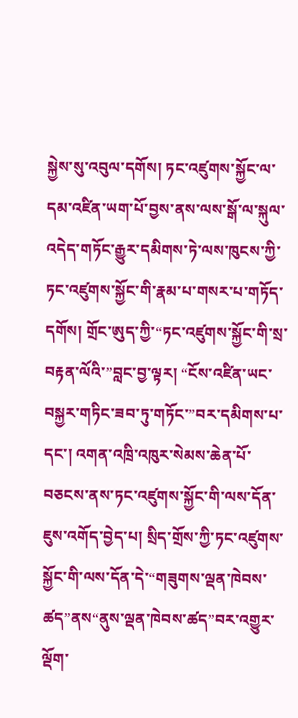སྐྱེས་སུ་འབུལ་དགོས། ཏང་འཛུགས་སྐྱོང་ལ་དམ་འཛིན་ཡག་པོ་བྱས་ནས་ལས་སྒོ་ལ་སྐུལ་འདེད་གཏོང་རྒྱུར་དམིགས་ཏེ་ལས་ཁུངས་ཀྱི་ཏང་འཛུགས་སྐྱོང་གི་རྣམ་པ་གསར་པ་གཏོད་དགོས། གྲོང་ཨུད་ཀྱི་“ཏང་འཛུགས་སྐྱོང་གི་སྲ་བརྟན་ལོའི་”བླང་བྱ་ལྟར། “ངོས་འཛིན་ཡང་བསྐྱར་གཏིང་ཟབ་ཏུ་གཏོང་”བར་དམིགས་པ་དང་། འགན་འཁྲི་འཁུར་སེམས་ཆེན་པོ་བཅངས་ནས་ཏང་འཛུགས་སྐྱོང་གི་ལས་དོན་ཇུས་འགོད་བྱེད་པ། སྲིད་གྲོས་ཀྱི་ཏང་འཛུགས་སྐྱོང་གི་ལས་དོན་དེ་“གཟུགས་ལྡན་ཁེབས་ཚད”ནས“ནུས་ལྡན་ཁེབས་ཚད”བར་འགྱུར་ལྡོག་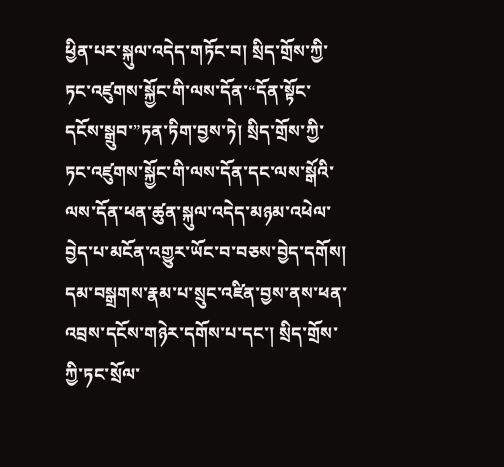ཕྱིན་པར་སྐུལ་འདེད་གཏོང་བ། སྲིད་གྲོས་ཀྱི་ཏང་འཛུགས་སྐྱོང་གི་ལས་དོན་“དོན་སྟོང་དངོས་སྒྲུབ་”ཏན་ཏིག་བྱས་ཏེ། སྲིད་གྲོས་ཀྱི་ཏང་འཛུགས་སྐྱོང་གི་ལས་དོན་དང་ལས་སྒོའི་ལས་དོན་ཕན་ཚུན་སྐུལ་འདེད་མཉམ་འཕེལ་བྱེད་པ་མངོན་འགྱུར་ཡོང་བ་བཅས་བྱེད་དགོས། དམ་བསྒྲགས་རྣམ་པ་སྲུང་འཛིན་བྱས་ནས་ཕན་འབྲས་དངོས་གཉེར་དགོས་པ་དང་། སྲིད་གྲོས་ཀྱི་ཏང་སྲོལ་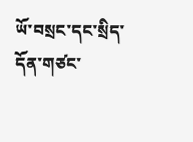ཡོ་བསྲང་དང་སྲིད་དོན་གཙང་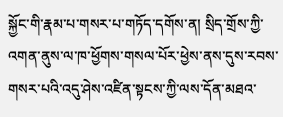སྐྱོང་གི་རྣམ་པ་གསར་པ་གཏོད་དགོས་ན། སྲིད་གྲོས་ཀྱི་འགན་ནུས་ལ་ཁ་ཕྱོགས་གསལ་པོར་ཕྱེས་ནས་དུས་རབས་གསར་པའི་འདུ་ཤེས་འཛིན་སྟངས་ཀྱི་ལས་དོན་མཐའ་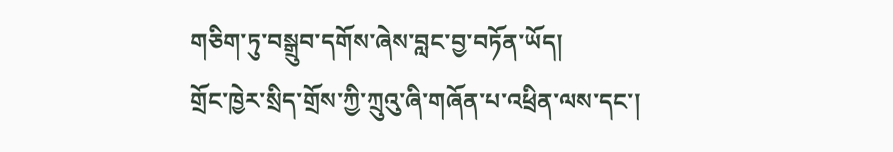གཅིག་ཏུ་བསྒྲུབ་དགོས་ཞེས་བླང་བྱ་བཏོན་ཡོད།
གྲོང་ཁྱེར་སྲིད་གྲོས་ཀྱི་ཀྲུའུ་ཞི་གཞོན་པ་འཕྲིན་ལས་དང་།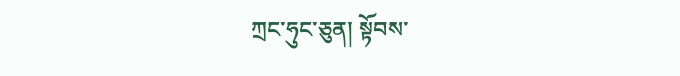ཀྲང་ཧུང་ཅུན། སྟོབས་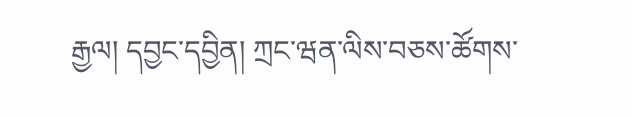རྒྱལ། དབྱང་དབྱིན། ཀྲང་ཝན་ལིས་བཅས་ཚོགས་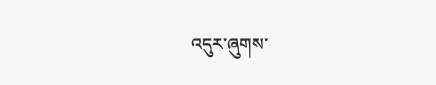འདུར་ཞུགས་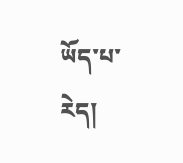ཡོད་པ་རེད།